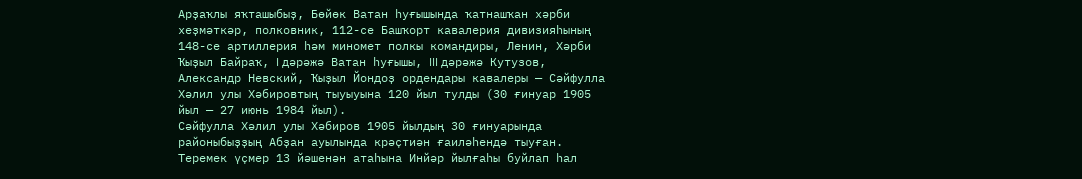Арҙаҡлы яҡташыбыҙ, Бөйөк Ватан һуғышында ҡатнашҡан хәрби хеҙмәткәр, полковник, 112-се Башҡорт кавалерия дивизияһының 148-се артиллерия һәм миномет полкы командиры, Ленин, Хәрби Ҡыҙыл Байраҡ, I дәрәжә Ватан һуғышы, III дәрәжә Кутузов, Александр Невский, Ҡыҙыл Йондоҙ ордендары кавалеры — Сәйфулла Хәлил улы Хәбировтың тыуыуына 120 йыл тулды (30 ғинуар 1905 йыл — 27 июнь 1984 йыл).
Сәйфулла Хәлил улы Хәбиров 1905 йылдың 30 ғинуарында районыбыҙҙың Абҙан ауылында крәҫтиән ғаиләһендә тыуған. Теремек үҫмер 13 йәшенән атаһына Инйәр йылғаһы буйлап һал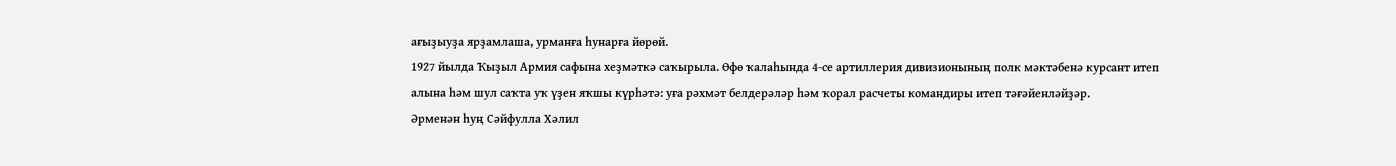ағыҙыуҙа ярҙамлаша, урманға һунарға йөрөй.
1927 йылда Ҡыҙыл Армия сафына хеҙмәткә саҡырыла. Өфө ҡалаһында 4-се артиллерия дивизионының полк мәктәбенә курсант итеп алына һәм шул саҡта уҡ үҙен яҡшы күрһәтә: уға рәхмәт белдерәләр һәм ҡорал расчеты командиры итеп тәғәйенләйҙәр.
Әрменән һуң Сәйфулла Хәлил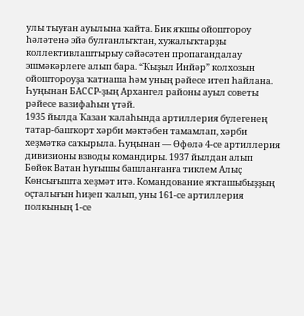улы тыуған ауылына ҡайта. Бик яҡшы ойоштороу һәләтенә эйә булғанлыҡтан, хужалыҡтарҙы коллективлаштырыу сәйәсәтен пропагандалау эшмәкәрлеге алып бара. “Ҡыҙыл Инйәр” колхозын ойоштороуҙа ҡатнаша һәм уның рәйесе итеп һайлана. Һуңынан БАССР-ҙың Архангел районы ауыл советы рәйесе вазифаһын үтәй.
1935 йылда Ҡазан ҡалаһында артиллерия бүлегенең татар-башҡорт хәрби мәктәбен тамамлап, хәрби хеҙмәткә саҡырыла. Һуңынан — Өфөлә 4-се артиллерия дивизионы взводы командиры. 1937 йылдан алып Бөйөк Ватан һуғышы башланғанға тиклем Алыҫ Көнсығышта хеҙмәт итә. Командование яҡташыбыҙҙың оҫталығын һиҙеп ҡалып, уны 161-се артиллерия полкының 1-се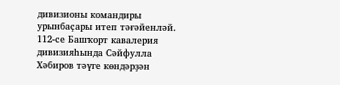дивизионы командиры урынбаҫары итеп тәғәйенләй.
112-се Башҡорт кавалерия дивизияһында Сәйфулла Хәбиров тәүге көндәрҙән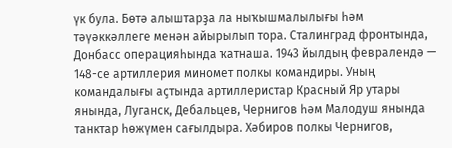үк була. Бөтә алыштарҙа ла ныҡышмалылығы һәм тәүәккәллеге менән айырылып тора. Сталинград фронтында, Донбасс операцияһында ҡатнаша. 1943 йылдың февралендә — 148-се артиллерия миномет полкы командиры. Уның командалығы аҫтында артиллеристар Красный Яр утары янында, Луганск, Дебальцев, Чернигов һәм Малодуш янында танктар һөжүмен сағылдыра. Хәбиров полкы Чернигов,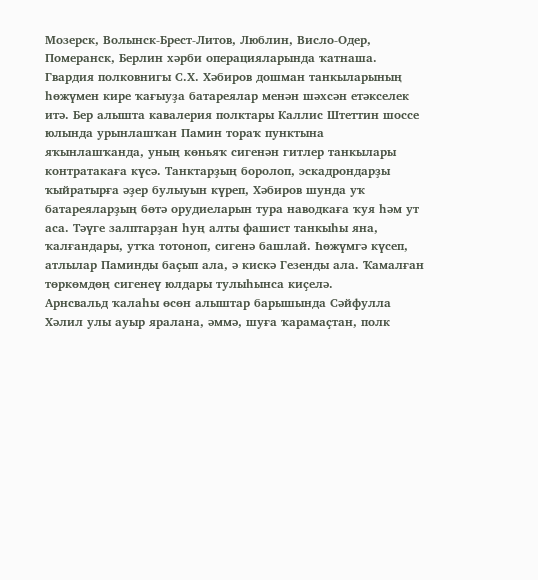Мозерск, Волынск-Брест-Литов, Люблин, Висло-Одер, Померанск, Берлин хәрби операцияларында ҡатнаша.
Гвардия полковнигы С.Х. Хәбиров дошман танкыларының һөжүмен кире ҡағыуҙа батареялар менән шәхсән етәкселек итә. Бер алышта кавалерия полктары Каллис Штеттин шоссе юлында урынлашҡан Памин тораҡ пунктына яҡынлашҡанда, уның көньяҡ сигенән гитлер танкылары контратакаға күсә. Танктарҙың боролоп, эскадрондарҙы ҡыйратырға әҙер булыуын күреп, Хәбиров шунда уҡ батареяларҙың бөтә орудиеларын тура наводкаға ҡуя һәм ут аса. Тәүге залптарҙан һуң алты фашист танкыһы яна, ҡалғандары, утҡа тотоноп, сигенә башлай. Һөжүмгә күсеп, атлылар Паминды баҫып ала, ә кискә Гезенды ала. Ҡамалған төркөмдөң сигенеү юлдары тулыһынса киҫелә.
Арнсвальд ҡалаһы өсөн алыштар барышында Сәйфулла Хәлил улы ауыр яралана, әммә, шуға ҡарамаҫтан, полк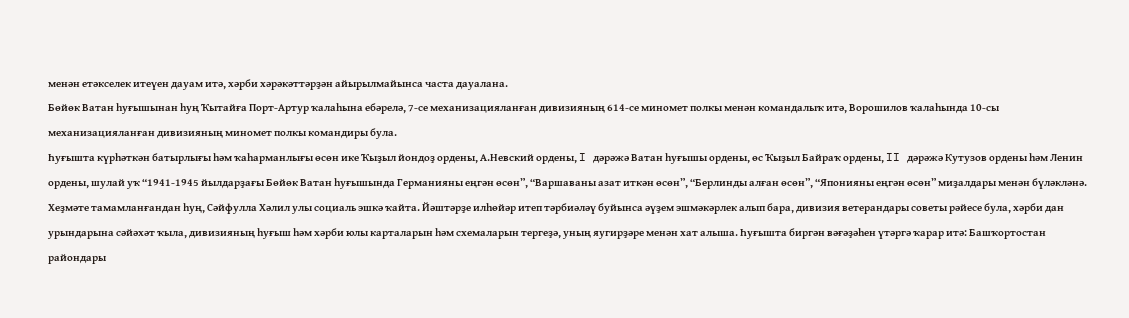менән етәкселек итеүен дауам итә, хәрби хәрәкәттәрҙән айырылмайынса часта дауалана.
Бөйөк Ватан һуғышынан һуң Ҡытайға Порт-Артур ҡалаһына ебәрелә, 7-се механизацияланған дивизияның 614-се миномет полкы менән командалыҡ итә, Ворошилов ҡалаһында 10-сы механизацияланған дивизияның миномет полкы командиры була.
Һуғышта күрһәткән батырлығы һәм ҡаһарманлығы өсөн ике Ҡыҙыл йондоҙ ордены, А.Невский ордены, I дәрәжә Ватан һуғышы ордены, өс Ҡыҙыл Байраҡ ордены, II дәрәжә Кутузов ордены һәм Ленин ордены, шулай уҡ “1941-1945 йылдарҙағы Бөйөк Ватан һуғышында Германияны еңгән өсөн”, “Варшаваны азат иткән өсөн”, “Берлинды алған өсөн”, “Японияны еңгән өсөн” миҙалдары менән бүләкләнә.
Хеҙмәте тамамланғандан һуң, Сәйфулла Хәлил улы социаль эшкә ҡайта. Йәштәрҙе илһөйәр итеп тәрбиәләү буйынса әүҙем эшмәкәрлек алып бара, дивизия ветерандары советы рәйесе була, хәрби дан урындарына сәйәхәт ҡыла, дивизияның һуғыш һәм хәрби юлы карталарын һәм схемаларын тергеҙә, уның яугирҙәре менән хат алыша. Һуғышта биргән вәғәҙәһен үтәргә ҡарар итә: Башҡортостан райондары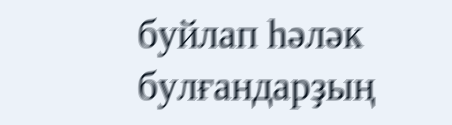буйлап һәләк булғандарҙың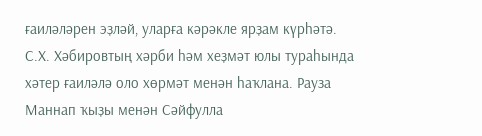ғаиләләрен эҙләй, уларға кәрәкле ярҙам күрһәтә.
С.Х. Хәбировтың хәрби һәм хеҙмәт юлы тураһында хәтер ғаиләлә оло хөрмәт менән һаҡлана. Рауза Маннап ҡыҙы менән Сәйфулла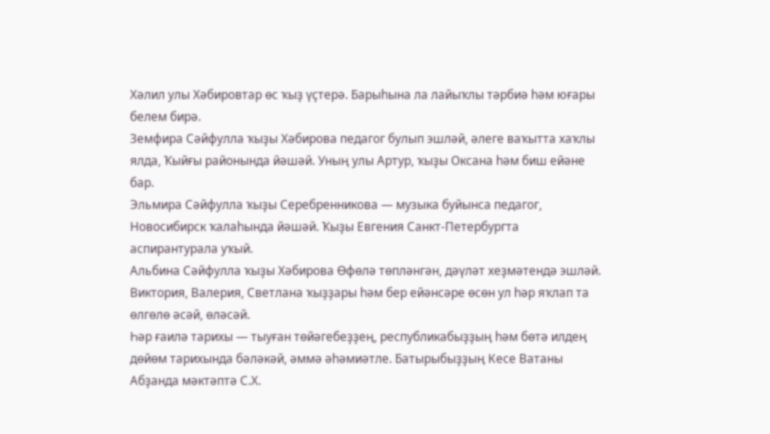Хәлил улы Хәбировтар өс ҡыҙ үҫтерә. Барыһына ла лайыҡлы тәрбиә һәм юғары белем бирә.
Земфира Сәйфулла ҡыҙы Хәбирова педагог булып эшләй, әлеге ваҡытта хаҡлы ялда, Ҡыйғы районында йәшәй. Уның улы Артур, ҡыҙы Оксана һәм биш ейәне бар.
Эльмира Сәйфулла ҡыҙы Серебренникова — музыка буйынса педагог, Новосибирск ҡалаһында йәшәй. Ҡыҙы Евгения Санкт-Петербургта аспирантурала уҡый.
Альбина Сәйфулла ҡыҙы Хәбирова Өфөлә төпләнгән, дәүләт хеҙмәтендә эшләй. Виктория, Валерия, Светлана ҡыҙҙары һәм бер ейәнсәре өсөн ул һәр яҡлап та өлгөлө әсәй, өләсәй.
Һәр ғаилә тарихы — тыуған төйәгебеҙҙең, республикабыҙҙың һәм бөтә илдең дөйөм тарихында бәләкәй, әммә әһәмиәтле. Батырыбыҙҙың Кесе Ватаны Абҙанда мәктәптә С.Х.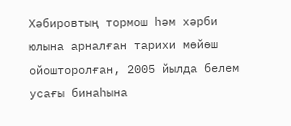Хәбировтың тормош һәм хәрби юлына арналған тарихи мөйөш ойошторолған, 2005 йылда белем усағы бинаһына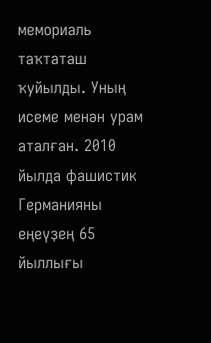мемориаль таҡтаташ ҡуйылды. Уның исеме менән урам аталған. 2010 йылда фашистик Германияны еңеүҙең 65 йыллығы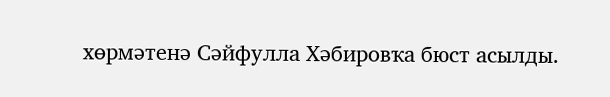хөрмәтенә Сәйфулла Хәбировҡа бюст асылды.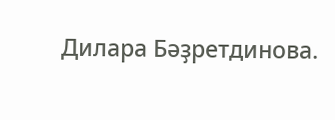Дилара Бәҙретдинова.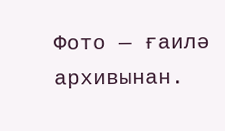Фото — ғаилә архивынан.